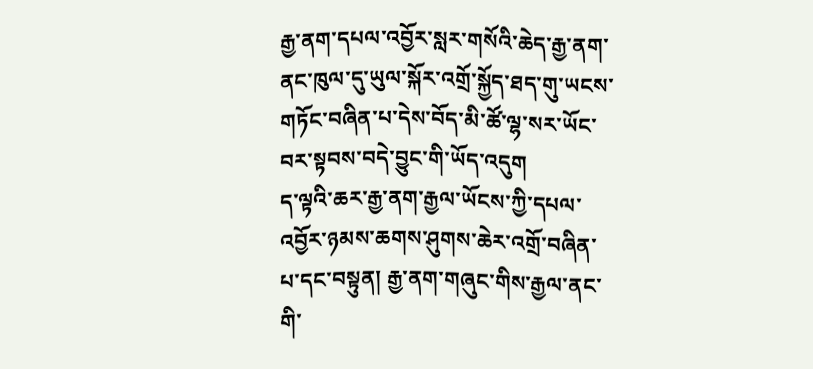རྒྱ་ནག་དཔལ་འབྱོར་སླར་གསོའི་ཆེད་རྒྱ་ནག་ནང་ཁུལ་དུ་ཡུལ་སྐོར་འགྲོ་སྐྱོད་ཐད་གུ་ཡངས་གཏོང་བཞིན་པ་དེས་བོད་མི་ཚོ་ལྷ་སར་ཡོང་བར་སྟབས་བདེ་བྱུང་གི་ཡོད་འདུག
ད་ལྟའི་ཆར་རྒྱ་ནག་རྒྱལ་ཡོངས་ཀྱི་དཔལ་འབྱོར་ཉམས་ཆགས་ཤུགས་ཆེར་འགྲོ་བཞིན་པ་དང་བསྟུན། རྒྱ་ནག་གཞུང་གིས་རྒྱལ་ནང་གི་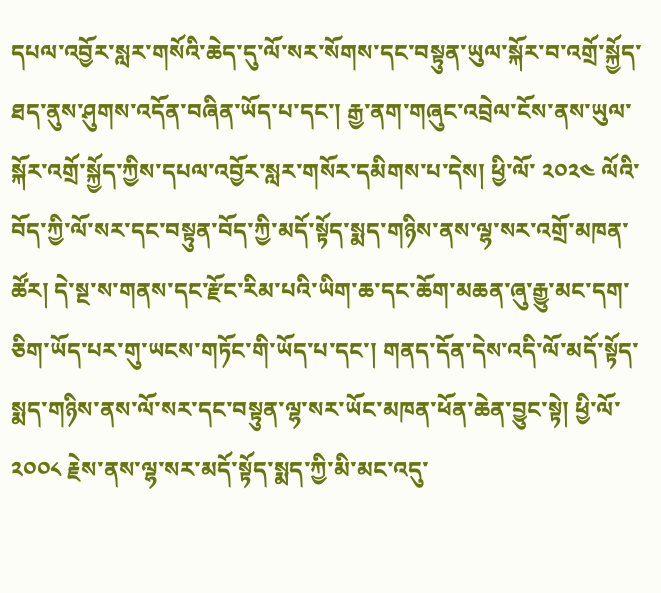དཔལ་འབྱོར་སླར་གསོའི་ཆེད་དུ་ལོ་སར་སོགས་དང་བསྟུན་ཡུལ་སྐོར་བ་འགྲོ་སྐྱོད་ཐད་ནུས་ཤུགས་འདོན་བཞིན་ཡོད་པ་དང་། རྒྱ་ནག་གཞུང་འབྲེལ་ངོས་ནས་ཡུལ་སྐོར་འགྲོ་སྐྱོད་ཀྱིས་དཔལ་འབྱོར་སླར་གསོར་དམིགས་པ་དེས། ཕྱི་ལོ་ ༢༠༢༤ ལོའི་བོད་ཀྱི་ལོ་སར་དང་བསྟུན་བོད་ཀྱི་མདོ་སྟོད་སྨད་གཉིས་ནས་ལྷ་སར་འགྲོ་མཁན་ཚོར། དེ་སྔ་ས་གནས་དང་རྫོང་རིམ་པའི་ཡིག་ཆ་དང་ཆོག་མཆན་ཞུ་རྒྱུ་མང་དག་ཅིག་ཡོད་པར་གུ་ཡངས་གཏོང་གི་ཡོད་པ་དང་། གནད་དོན་དེས་འདི་ལོ་མདོ་སྟོད་སྨད་གཉིས་ནས་ལོ་སར་དང་བསྟུན་ལྷ་སར་ཡོང་མཁན་ཕོན་ཆེན་བྱུང་སྟེ། ཕྱི་ལོ་ ༢༠༠༨ རྗེས་ནས་ལྷ་སར་མདོ་སྟོད་སྨད་ཀྱི་མི་མང་འདུ་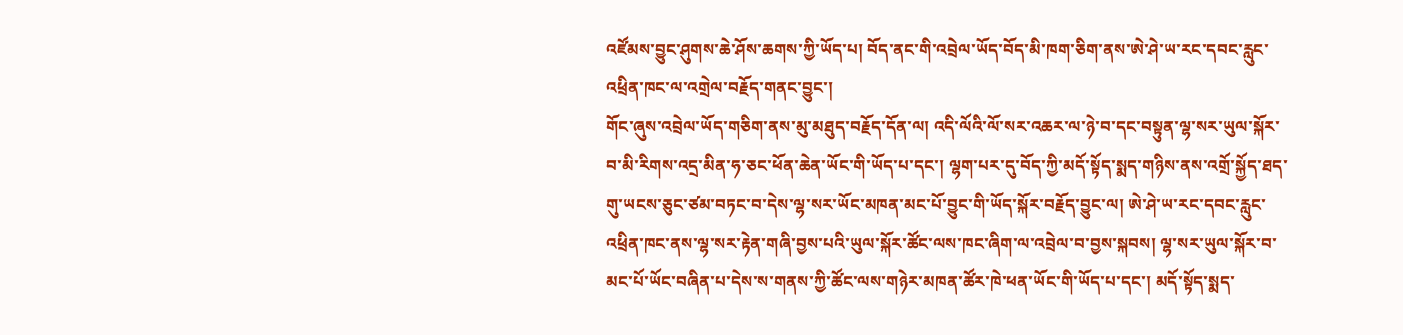འཛོམས་བྱུང་ཤུགས་ཆེ་ཤོས་ཆགས་ཀྱི་ཡོད་པ། བོད་ནང་གི་འབྲེལ་ཡོད་བོད་མི་ཁག་ཅིག་ནས་ཨེ་ཤེ་ཡ་རང་དབང་རླུང་འཕྲིན་ཁང་ལ་འགྲེལ་བརྗོད་གནང་བྱུང་།
གོང་ཞུས་འབྲེལ་ཡོད་གཅིག་ནས་མུ་མཐུད་བརྗོད་དོན་ལ། འདི་ལོའི་ལོ་སར་འཆར་ལ་ཉེ་བ་དང་བསྟུན་ལྷ་སར་ཡུལ་སྐོར་བ་མི་རིགས་འདྲ་མིན་ཧ་ཅང་ཕོན་ཆེན་ཡོང་གི་ཡོད་པ་དང་། ལྷག་པར་དུ་བོད་ཀྱི་མདོ་སྟོད་སྨད་གཉིས་ནས་འགྲོ་སྐྱོད་ཐད་གུ་ཡངས་ཅུང་ཙམ་བཏང་བ་དེས་ལྷ་སར་ཡོང་མཁན་མང་པོ་བྱུང་གི་ཡོད་སྐོར་བརྗོད་བྱུང་ལ། ཨེ་ཤེ་ཡ་རང་དབང་རླུང་འཕྲིན་ཁང་ནས་ལྷ་སར་རྟེན་གཞི་བྱས་པའི་ཡུལ་སྐོར་ཚོང་ལས་ཁང་ཞིག་ལ་འབྲེལ་བ་བྱས་སྐབས། ལྷ་སར་ཡུལ་སྐོར་བ་མང་པོ་ཡོང་བཞིན་པ་དེས་ས་གནས་ཀྱི་ཚོང་ལས་གཉེར་མཁན་ཚོར་ཁེ་ཕན་ཡོང་གི་ཡོད་པ་དང་། མདོ་སྟོད་སྨད་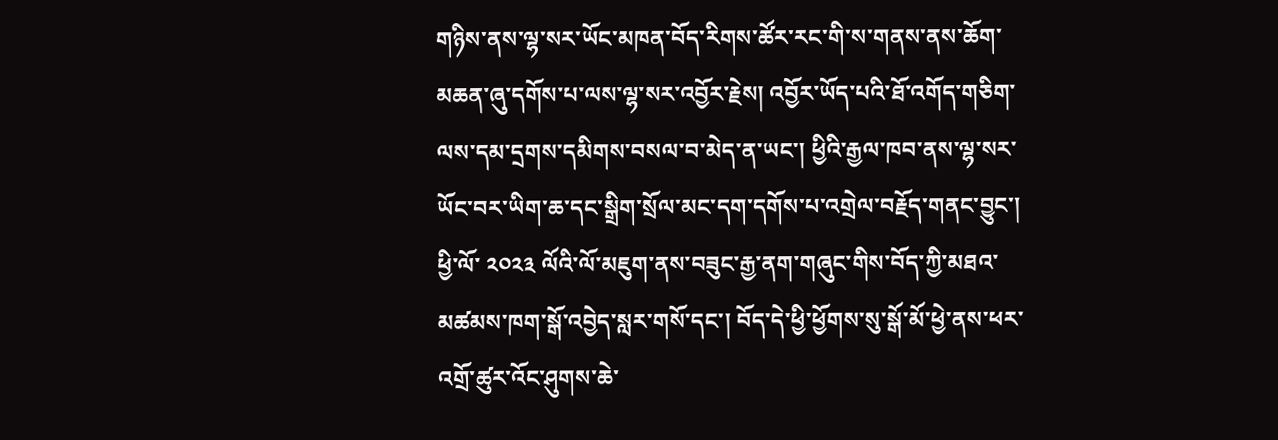གཉིས་ནས་ལྷ་སར་ཡོང་མཁན་བོད་རིགས་ཚོར་རང་གི་ས་གནས་ནས་ཆོག་མཆན་ཞུ་དགོས་པ་ལས་ལྷ་སར་འབྱོར་རྗེས། འབྱོར་ཡོད་པའི་ཐོ་འགོད་གཅིག་ལས་དམ་དྲགས་དམིགས་བསལ་བ་མེད་ན་ཡང་། ཕྱིའི་རྒྱལ་ཁབ་ནས་ལྷ་སར་ཡོང་བར་ཡིག་ཆ་དང་སྒྲིག་སྲོལ་མང་དག་དགོས་པ་འགྲེལ་བརྗོད་གནང་བྱུང་།
ཕྱི་ལོ་ ༢༠༢༣ ལོའི་ལོ་མཇུག་ནས་བཟུང་རྒྱ་ནག་གཞུང་གིས་བོད་ཀྱི་མཐའ་མཚམས་ཁག་སྒོ་འབྱེད་སླར་གསོ་དང་། བོད་དེ་ཕྱི་ཕྱོགས་སུ་སྒོ་མོ་ཕྱེ་ནས་ཕར་འགྲོ་ཚུར་འོང་ཤུགས་ཆེ་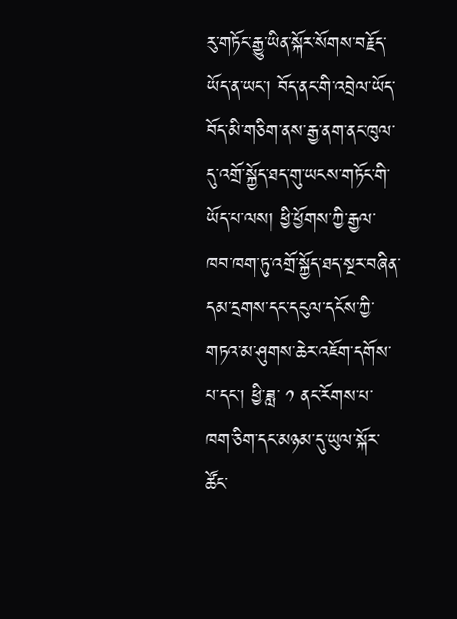རུ་གཏོང་རྒྱུ་ཡིན་སྐོར་སོགས་བརྗོད་ཡོད་ན་ཡང་། བོད་ནང་གི་འབྲེལ་ཡོད་བོད་མི་གཅིག་ནས་རྒྱ་ནག་ནང་ཁུལ་དུ་འགྲོ་སྐྱོད་ཐད་གུ་ཡངས་གཏོང་གི་ཡོད་པ་ལས། ཕྱི་ཕྱོགས་ཀྱི་རྒྱལ་ཁབ་ཁག་ཏུ་འགྲོ་སྐྱོད་ཐད་སྔར་བཞིན་དམ་དྲགས་དང་དངུལ་དངོས་ཀྱི་གཏའ་མ་ཤུགས་ཆེར་འཇོག་དགོས་པ་དང་། ཕྱི་ཟླ་ ༡ ནང་རོགས་པ་ཁག་ཅིག་དང་མཉམ་དུ་ཡུལ་སྐོར་ཚོང་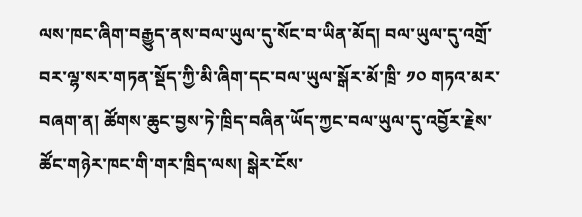ལས་ཁང་ཞིག་བརྒྱུད་ནས་བལ་ཡུལ་དུ་སོང་བ་ཡིན་མོད། བལ་ཡུལ་དུ་འགྲོ་བར་ལྷ་སར་གཏན་སྡོད་ཀྱི་མི་ཞིག་དང་བལ་ཡུལ་སྒོར་མོ་ཁྲི་ ༡༠ གཏའ་མར་བཞག་ན། ཚོགས་ཆུང་བྱས་ཏེ་ཁྲིད་བཞིན་ཡོད་ཀྱང་བལ་ཡུལ་དུ་འབྱོར་རྗེས་ཚོང་གཉེར་ཁང་གི་གར་ཁྲིད་ལས། སྒེར་ངོས་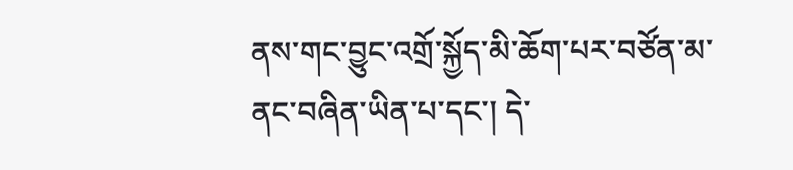ནས་གང་བྱུང་འགྲོ་སྐྱོད་མི་ཆོག་པར་བཙོན་མ་ནང་བཞིན་ཡིན་པ་དང་། དེ་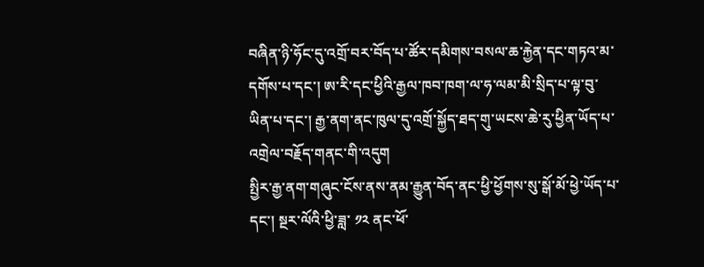བཞིན་ཉི་ཧོང་དུ་འགྲོ་བར་བོད་པ་ཚོར་དམིགས་བསལ་ཆ་རྐྱེན་དང་གཏའ་མ་དགོས་པ་དང་། ཨ་རི་དང་ཕྱིའི་རྒྱལ་ཁབ་ཁག་ལ་ཧ་ལམ་མི་སྲིད་པ་ལྟ་བུ་ཡིན་པ་དང་། རྒྱ་ནག་ནང་ཁུལ་དུ་འགྲོ་སྐྱོད་ཐད་གུ་ཡངས་ཆེ་རུ་ཕྱིན་ཡོད་པ་འགྲེལ་བརྗོད་གནང་གི་འདུག
སྤྱིར་རྒྱ་ནག་གཞུང་ངོས་ནས་ནམ་རྒྱུན་བོད་ནང་ཕྱི་ཕྱོགས་སུ་སྒོ་མོ་ཕྱེ་ཡོད་པ་དང་། སྔར་ལོའི་ཕྱི་ཟླ་ ༡༢ ནང་ཕོ་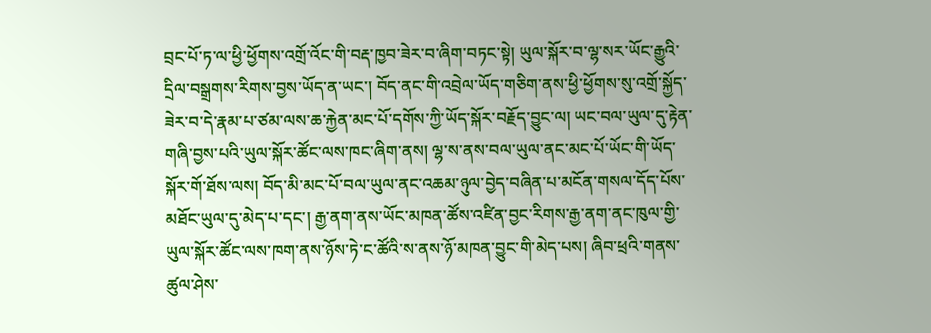བྲང་པོ་ཏ་ལ་ཕྱི་ཕྱོགས་འགྲོ་འོང་གི་བརྡ་ཁྱབ་ཟེར་བ་ཞིག་བཏང་སྟེ། ཡུལ་སྐོར་བ་ལྷ་སར་ཡོང་རྒྱུའི་དྲིལ་བསྒྲགས་རིགས་བྱས་ཡོད་ན་ཡང་། བོད་ནང་གི་འབྲེལ་ཡོད་གཅིག་ནས་ཕྱི་ཕྱོགས་སུ་འགྲོ་སྐྱོད་ཟེར་བ་དེ་རྣམ་པ་ཙམ་ལས་ཆ་རྐྱེན་མང་པོ་དགོས་ཀྱི་ཡོད་སྐོར་བརྗོད་བྱུང་ལ། ཡང་བལ་ཡུལ་དུ་རྟེན་གཞི་བྱས་པའི་ཡུལ་སྐོར་ཚོང་ལས་ཁང་ཞིག་ནས། ལྷ་ས་ནས་བལ་ཡུལ་ནང་མང་པོ་ཡོང་གི་ཡོད་སྐོར་གོ་ཐོས་ལས། བོད་མི་མང་པོ་བལ་ཡུལ་ནང་འཆམ་ཉུལ་བྱེད་བཞིན་པ་མངོན་གསལ་དོད་པོས་མཐོང་ཡུལ་དུ་མེད་པ་དང་། རྒྱ་ནག་ནས་ཡོང་མཁན་ཚོས་འཛིན་བྱང་རིགས་རྒྱ་ནག་ནང་ཁུལ་གྱི་ཡུལ་སྐོར་ཚོང་ལས་ཁག་ནས་ཉོས་ཏེ་ང་ཚོའི་ས་ནས་ཉོ་མཁན་བྱུང་གི་མེད་པས། ཞིབ་ཕྲའི་གནས་ཚུལ་ཤེས་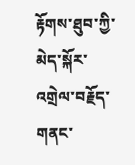རྟོགས་ཐུབ་ཀྱི་མེད་སྐོར་འགྲེལ་བརྗོད་གནང་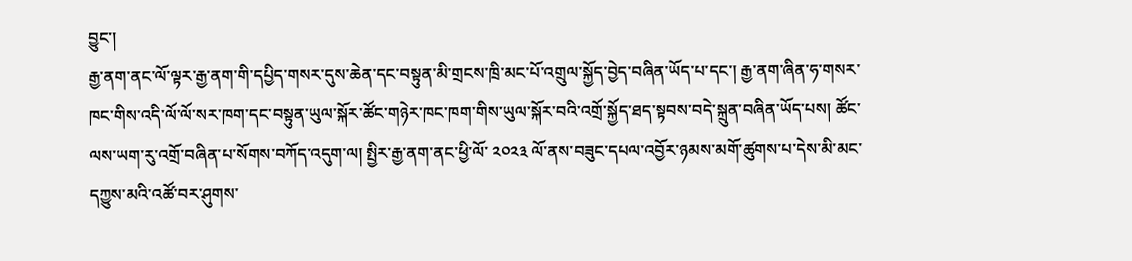བྱུང་།
རྒྱ་ནག་ནང་ལོ་ལྟར་རྒྱ་ནག་གི་དཔྱིད་གསར་དུས་ཆེན་དང་བསྟུན་མི་གྲངས་ཁྲི་མང་པོ་འགྲུལ་སྐྱོད་བྱེད་བཞིན་ཡོད་པ་དང་། རྒྱ་ནག་ཞིན་ཧ་གསར་ཁང་གིས་འདི་ལོ་ལོ་སར་ཁག་དང་བསྟུན་ཡུལ་སྐོར་ཚོང་གཉེར་ཁང་ཁག་གིས་ཡུལ་སྐོར་བའི་འགྲོ་སྐྱོད་ཐད་སྟབས་བདེ་སྐྲུན་བཞིན་ཡོད་པས། ཚོང་ལས་ཡག་རུ་འགྲོ་བཞིན་པ་སོགས་བཀོད་འདུག་ལ། སྤྱིར་རྒྱ་ནག་ནང་ཕྱི་ལོ་ ༢༠༢༣ ལོ་ནས་བཟུང་དཔལ་འབྱོར་ཉམས་མགོ་ཚུགས་པ་དེས་མི་མང་དཀྱུས་མའི་འཚོ་བར་ཤུགས་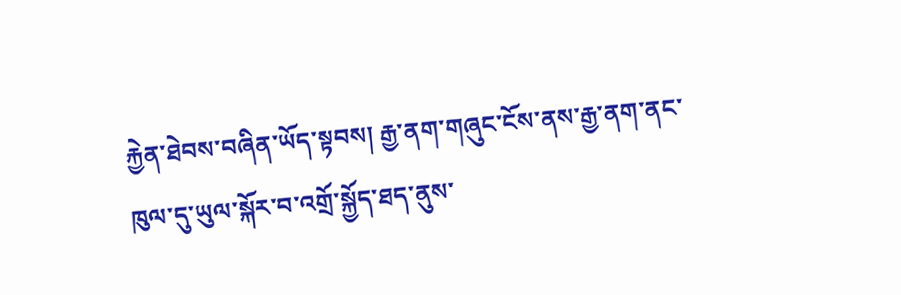རྐྱེན་ཐེབས་བཞིན་ཡོད་སྟབས། རྒྱ་ནག་གཞུང་ངོས་ནས་རྒྱ་ནག་ནང་ཁུལ་དུ་ཡུལ་སྐོར་བ་འགྲོ་སྐྱོད་ཐད་ནུས་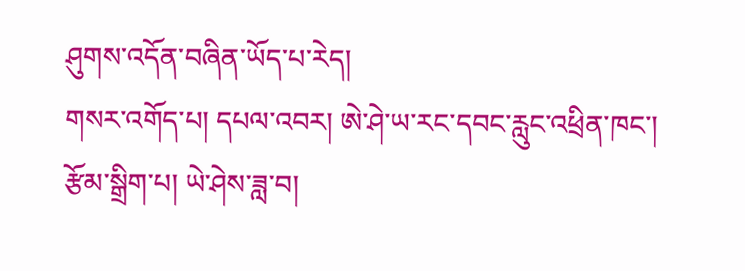ཤུགས་འདོན་བཞིན་ཡོད་པ་རེད།
གསར་འགོད་པ། དཔལ་འབར། ཨེ་ཤེ་ཡ་རང་དབང་རླུང་འཕྲིན་ཁང་།
རྩོམ་སྒྲིག་པ། ཡེ་ཤེས་ཟླ་བ།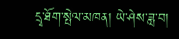དྲྭ་ཐོག་སྤེལ་མཁན། ཡེ་ཤེས་ཟླ་བ།